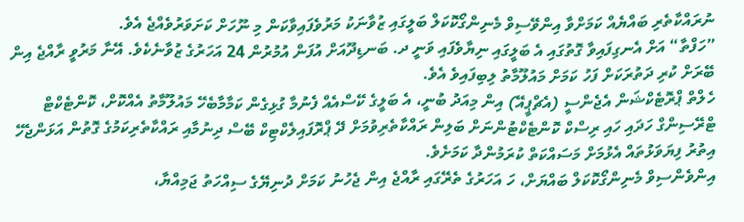ނުރައްކާތެރި ބައްޔެއް ކަމަށްވާ އިންވޭސިވް މެނިންގޯކޮކަލް ބަލީގައި ޒުވާނަކު މަރުވެފައިވާކަން މި ނޫހަށް ކަށަވަރުވެއްޖެ އެވެ.
”ހަފްތާ“ އަށް އެނގިފައިވާ ގޮތުގައި އެ ބަލީގައި ނިޔާވެފައި ވަނީ ދ. ބަނޑިދޫއަށް އުފަން އުމުރުން 24 އަހަރުގެ ޒުވާނެކެވެ. އޭނާ މަރުވީ ރާއްޖެ އިން ބޭރަށް ކުރި ދަތުރަކަށް ފަހު ކަމަށް މައުލޫމާތު ލިބިފައިވެ އެވެ.
ހެލްތް ޕްރޮޓެކްޝަން އެޖެންސީ (އެޗްޕީއޭ) އިން މިއަދު ބުނީ، އެ ބަލީގެ ކޭސްއެއް ފެނުމާ ގުޅިގެން ކަމާމާބެހޭ މައުލޫމާތު އެއްކޮށް، ކޮންޓެކްޓް ޓްރޭސިންގް ހަދައި ހައި ރިސްކް ކޮންޓެކްޓުންނަށް ބަލިން ރައްކާތެރިވުމަށް ދޭ ޕްރޮފައިލެކްޓިކް ބޭސް ދިނުމާއި ރައްކާތެރިކަމުގެ ގޮތުން އަޅަންޖެހޭ އިތުރު ފިޔަވަޅުތައް އެޅުމަށް މަސައްކަތް ކުރަމުންދާ ކަމަށެވެ.
އިންވެންސިވް މެނިންގޯކޮކަލް ބައްޔަށް، ހަ އަހަރުގެ ތެރޭގައި ރާއްޖެ އިން ޖެހުނު ކަމަށް ދުނިޔޭގެ ސިއްހަތު ޖަމިއްޔާ،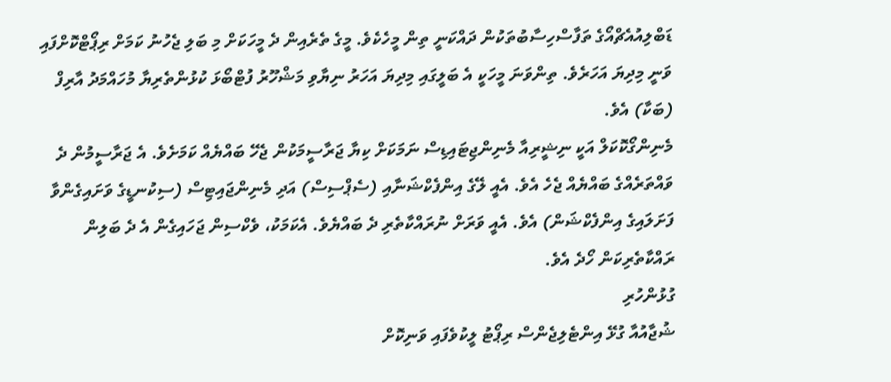ޑަބްލިއުއެޗްއޯގެ ތަފާސްހިސާބުތަކުން ދައްކަނީ ތިން މީހެކެވެ. މީގެ ތެރެއިން ދެ މީހަކަށް މި ބަލި ޖެހުނު ކަމަށް ރިޕޯޓްކޮށްފައި ވަނީ މިދިޔަ އަހަރެވެ. ތިންވަނަ މީހަކީ އެ ބަލީގައި މިދިޔަ އަހަރު ނިޔާވި މަޝްހޫރު ފުޓްބޯޅަ ކުޅުންތެރިޔާ މުހައްމަދު އާރިފް (ބަކާ) އެވެ.
މެނިންގޯކޮކަލް އަކީ ނިޝީރިއާ މެނިންޖިޓައިޑިސް ނަމަކަށް ކިޔާ ޖަރާސީމަކުން ޖެހޭ ބައްޔެއް ކަމަށެވެ. އެ ޖަރާސީމުން ދެ ވައްތަރެއްގެ ބައްޔެއް ޖެހެ އެވެ. އެއީ ލޭގެ އިންފެކްޝަނާއި (ސެޕްސިސް) އަދި މެނިންޖައިޓިސް (ސިކުނޑީގެ ވަށައިގެންވާ ފަށަލައިގެ އިންފެކްޝަން) އެވެ. އެއީ ވަރަށް ނުރައްކާތެރި ދެ ބައްޔެވެ. އެކަމަކު، ވެކްސިން ޖަހައިގެން އެ ދެ ބަލިން ރައްކާތެރިކަން ހޯދެ އެވެ.
ގުޅުންހުރި
ޝުޖާއުއާ ގުޅޭ އިންޓެލިޖެންސް ރިޕޯޓު ލީކުވެފައި ވަނިކޮށް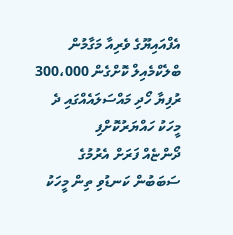އެފްއައިޔޫގެ ވެރިއާ މަގާމުން
ބްލެކްމެއިލް ކޮށްގެން 300،000 ރުފިޔާ ހޯދި މައްސަލައެއްގައި ދެ މީހަކު ހައްޔަރުކޮށްފި
ދޯންޏެއް ފަރަށް އެރުމުގެ ސަބަބުން ކަނޑުވި ތިން މީހަކު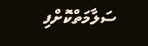ސަލާމަތްކޮށްފި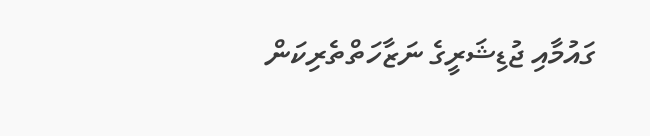ގައުމާއި ޖުޑިޝަރީގެ ނަޒާހަތްތެރިކަން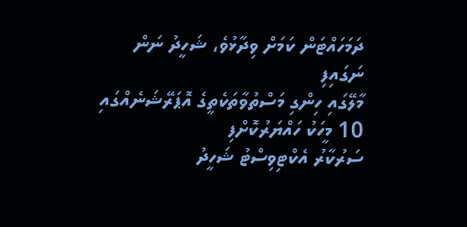ދަމަހައްޓަން ކަމަށް ވިދާޅުވެ، ޝަހީދު ނަން ނަގައިފި
މާލޭގައި ހިންގި މަސްތުވާތަކެތީގެ އޮޕަރޭޝަނެއްގައި 10 މީހަކު ހައްޔަރުކޮށްފި
ސަރުކާރު އެކްޓިވިސްޓު ޝަހީދު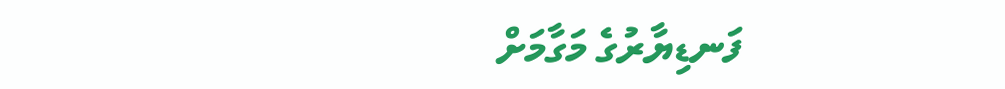ފަނޑިޔާރުގެ މަގާމަށް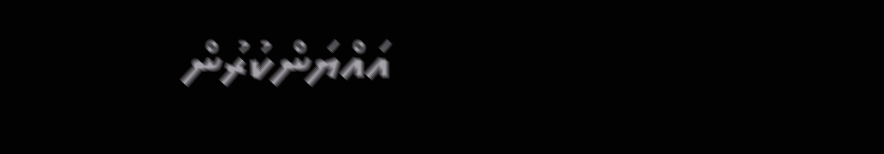އައްޔަންކުރުން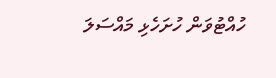ހުއްޓުވަން ހުށަހެޅި މައްސަލަ